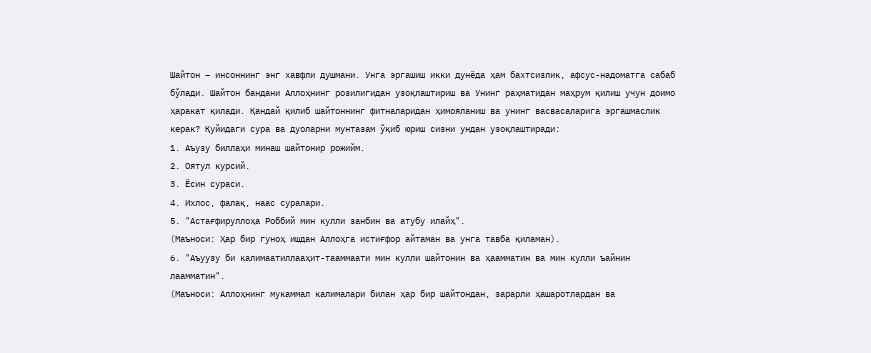Шайтон – инсоннинг энг хавфли душмани. Унга эргашиш икки дунёда ҳам бахтсизлик, афсус-надоматга сабаб бўлади. Шайтон бандани Аллоҳнинг розилигидан узоқлаштириш ва Унинг раҳматидан маҳрум қилиш учун доимо ҳаракат қилади. Қандай қилиб шайтоннинг фитналаридан ҳимояланиш ва унинг васвасаларига эргашмаслик керак? Қуйидаги сура ва дуоларни мунтазам ўқиб юриш сизни ундан узоқлаштиради:
1. Аъузу биллаҳи минаш шайтонир рожийм.
2. Оятул курсий.
3. Ёсин сураси.
4. Ихлос, фалақ, наас суралари.
5. "Астағфируллоҳа Роббий мин кулли занбин ва атубу илайҳ".
(Маъноси: Ҳар бир гуноҳ ишдан Аллоҳга истиғфор айтаман ва унга тавба қиламан).
6. "Аъуузу би калимаатиллааҳит-тааммаати мин кулли шайтонин ва ҳаамматин ва мин кулли ъайнин лаамматин".
(Маъноси: Аллоҳнинг мукаммал калималари билан ҳар бир шайтондан, зарарли ҳашаротлардан ва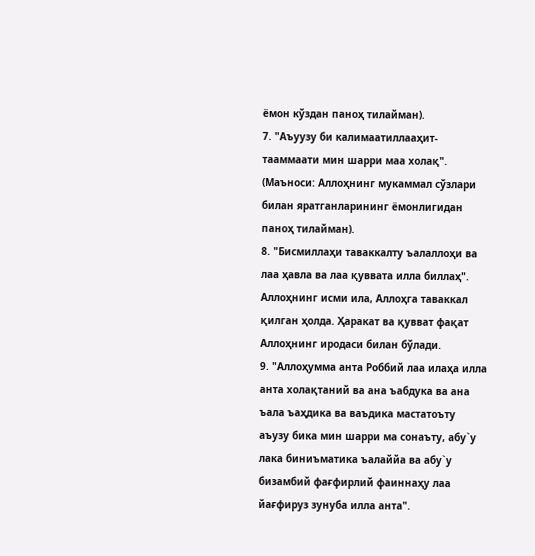ёмон кўздан паноҳ тилайман).
7. "Аъуузу би калимаатиллааҳит-тааммаати мин шарри маа холақ".
(Маъноси: Аллоҳнинг мукаммал сўзлари билан яратганларининг ёмонлигидан паноҳ тилайман).
8. "Бисмиллаҳи таваккалту ъалаллоҳи ва лаа ҳавла ва лаа қуввата илла биллаҳ".
Аллоҳнинг исми ила, Аллоҳга таваккал қилган ҳолда. Ҳаракат ва қувват фақат Аллоҳнинг иродаси билан бўлади.
9. "Аллоҳумма анта Роббий лаа илаҳа илла анта холақтаний ва ана ъабдука ва ана ъала ъаҳдика ва ваъдика мастатоъту аъузу бика мин шарри ма сонаъту, абу`у лака биниъматика ъалаййа ва абу`у бизамбий фағфирлий фаиннаҳу лаа йағфируз зунуба илла анта".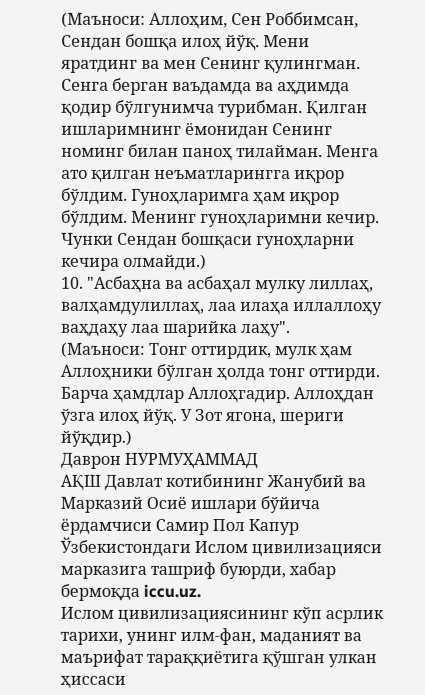(Маъноси: Аллоҳим, Сен Роббимсан, Сендан бошқа илоҳ йўқ. Мени яратдинг ва мен Сенинг қулингман. Сенга берган ваъдамда ва аҳдимда қодир бўлгунимча турибман. Қилган ишларимнинг ёмонидан Сенинг номинг билан паноҳ тилайман. Менга ато қилган неъматларингга иқрор бўлдим. Гуноҳларимга ҳам иқрор бўлдим. Менинг гуноҳларимни кечир. Чунки Сендан бошқаси гуноҳларни кечира олмайди.)
10. "Асбаҳна ва асбаҳал мулку лиллаҳ, валҳамдулиллаҳ, лаа илаҳа иллаллоҳу ваҳдаҳу лаа шарийка лаҳу".
(Маъноси: Тонг оттирдик, мулк ҳам Аллоҳники бўлган ҳолда тонг оттирди. Барча ҳамдлар Аллоҳгадир. Аллоҳдан ўзга илоҳ йўқ. У Зот ягона, шериги йўқдир.)
Даврон НУРМУҲАММАД
АҚШ Давлат котибининг Жанубий ва Марказий Осиё ишлари бўйича ёрдамчиси Самир Пол Капур Ўзбекистондаги Ислом цивилизацияси марказига ташриф буюрди, хабар бермоқда iccu.uz.
Ислом цивилизациясининг кўп асрлик тарихи, унинг илм-фан, маданият ва маърифат тараққиётига қўшган улкан ҳиссаси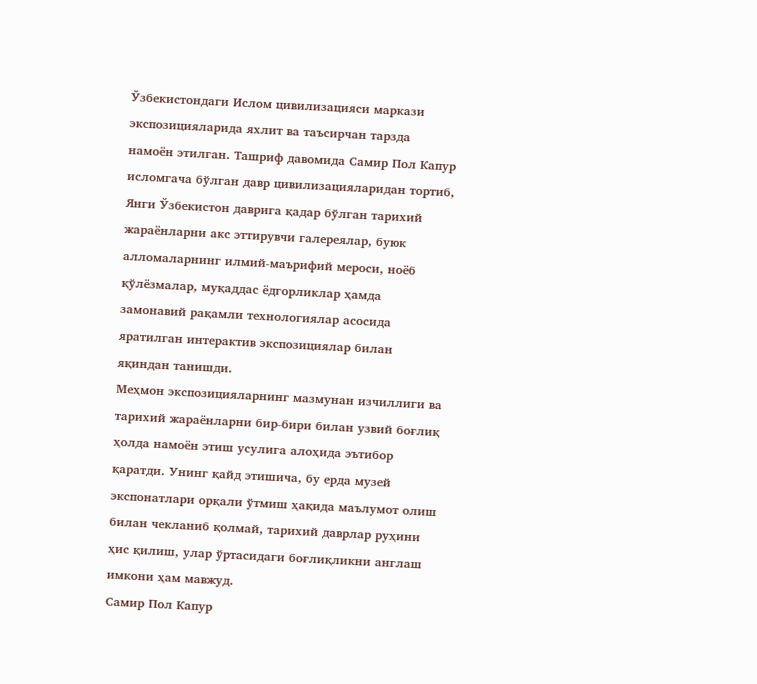Ўзбекистондаги Ислом цивилизацияси маркази экспозицияларида яхлит ва таъсирчан тарзда намоён этилган. Ташриф давомида Самир Пол Капур исломгача бўлган давр цивилизацияларидан тортиб, Янги Ўзбекистон даврига қадар бўлган тарихий жараёнларни акс эттирувчи галереялар, буюк алломаларнинг илмий-маърифий мероси, ноёб қўлёзмалар, муқаддас ёдгорликлар ҳамда замонавий рақамли технологиялар асосида яратилган интерактив экспозициялар билан яқиндан танишди.
Меҳмон экспозицияларнинг мазмунан изчиллиги ва тарихий жараёнларни бир-бири билан узвий боғлиқ ҳолда намоён этиш усулига алоҳида эътибор қаратди. Унинг қайд этишича, бу ерда музей экспонатлари орқали ўтмиш ҳақида маълумот олиш билан чекланиб қолмай, тарихий даврлар руҳини ҳис қилиш, улар ўртасидаги боғлиқликни англаш имкони ҳам мавжуд.
Самир Пол Капур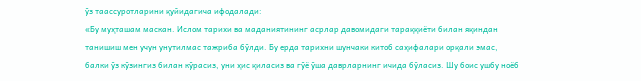ўз таассуротларини қуйидагича ифодалади:
«Бу муҳташам маскан. Ислом тарихи ва маданиятининг асрлар давомидаги тараққиёти билан яқиндан танишиш мен учун унутилмас тажриба бўлди. Бу ерда тарихни шунчаки китоб саҳифалари орқали эмас, балки ўз кўзингиз билан кўрасиз, уни ҳис қиласиз ва гўё ўша даврларнинг ичида бўласиз. Шу боис ушбу ноёб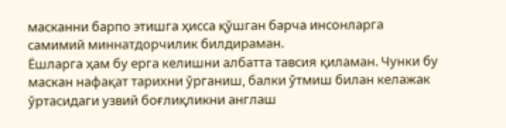масканни барпо этишга ҳисса қўшган барча инсонларга самимий миннатдорчилик билдираман.
Ёшларга ҳам бу ерга келишни албатта тавсия қиламан. Чунки бу маскан нафақат тарихни ўрганиш, балки ўтмиш билан келажак ўртасидаги узвий боғлиқликни англаш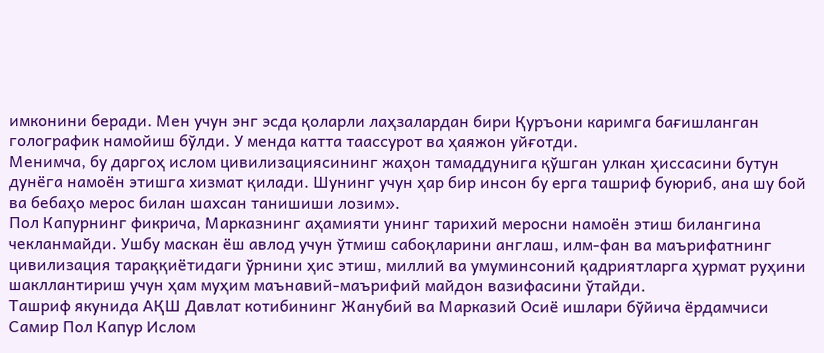имконини беради. Мен учун энг эсда қоларли лаҳзалардан бири Қуръони каримга бағишланган голографик намойиш бўлди. У менда катта таассурот ва ҳаяжон уйғотди.
Менимча, бу даргоҳ ислом цивилизациясининг жаҳон тамаддунига қўшган улкан ҳиссасини бутун дунёга намоён этишга хизмат қилади. Шунинг учун ҳар бир инсон бу ерга ташриф буюриб, ана шу бой ва бебаҳо мерос билан шахсан танишиши лозим».
Пол Капурнинг фикрича, Марказнинг аҳамияти унинг тарихий меросни намоён этиш билангина чекланмайди. Ушбу маскан ёш авлод учун ўтмиш сабоқларини англаш, илм-фан ва маърифатнинг цивилизация тараққиётидаги ўрнини ҳис этиш, миллий ва умуминсоний қадриятларга ҳурмат руҳини шакллантириш учун ҳам муҳим маънавий-маърифий майдон вазифасини ўтайди.
Ташриф якунида АҚШ Давлат котибининг Жанубий ва Марказий Осиё ишлари бўйича ёрдамчиси Самир Пол Капур Ислом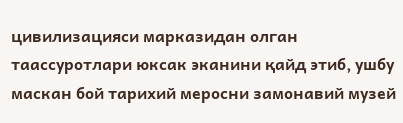цивилизацияси марказидан олган таассуротлари юксак эканини қайд этиб, ушбу маскан бой тарихий меросни замонавий музей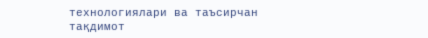технологиялари ва таъсирчан тақдимот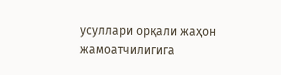усуллари орқали жаҳон жамоатчилигига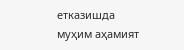етказишда муҳим аҳамият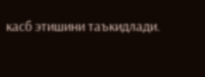касб этишини таъкидлади.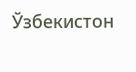Ўзбекистон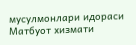мусулмонлари идораси Матбуот хизмати